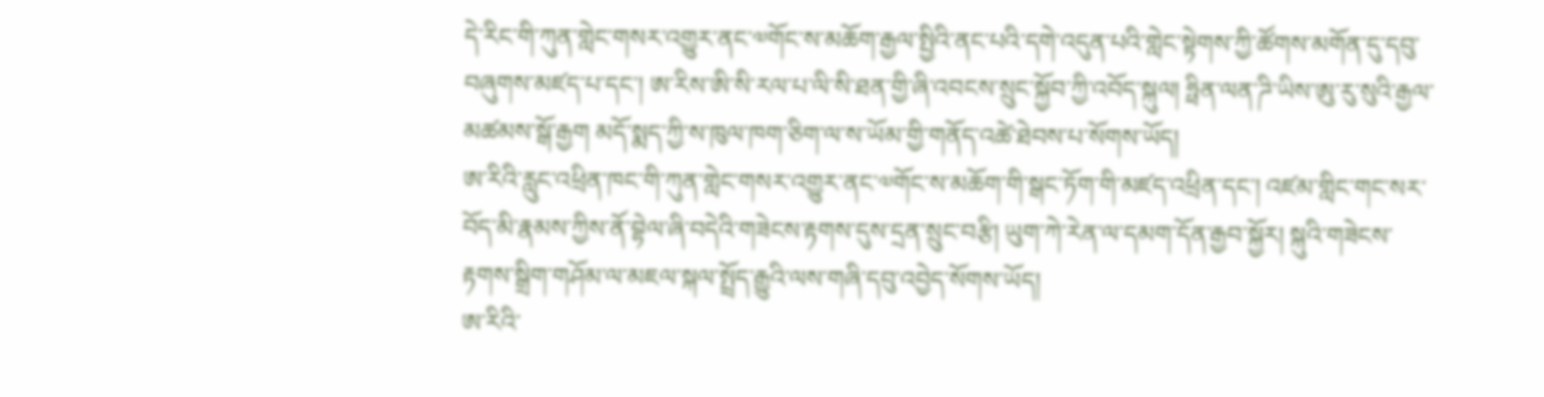དེ་རིང་གི་ཀུན་གླེང་གསར་འགྱུར་ནང་༧གོང་ས་མཆོག་རྒྱལ་སྤྱིའི་ནང་པའི་དགེ་འདུན་པའི་གླེང་སྟེགས་ཀྱི་ཚོགས་མགོན་དུ་དབུ་བཞུགས་མཛད་པ་དང་། ཨ་རིས་ཨི་སི་རལ་པ་ལི་སི་ཐན་གྱི་ཞི་འབངས་སྲུང་སྐྱོབ་ཀྱི་འབོད་སྐུལ། ཧྥིན་ལན་ཌི་ཡིས་ཨུ་རུ་སུའི་རྒྱལ་མཚམས་སྒོ་རྒྱག མདོ་སྨད་ཀྱི་ས་ཁུལ་ཁག་ཅིག་ལ་ས་ཡོམ་གྱི་གནོད་འཚེ་ཐེབས་པ་སོགས་ཡོད།
ཨ་རིའི་རླུང་འཕྲིན་ཁང་གི་ཀུན་གླེང་གསར་འགྱུར་ནང་༧གོང་ས་མཆོག་གི་སྒང་ཏོག་གི་མཛད་འཕྲིན་དང་། འཛམ་གླིང་གང་སར་བོད་མི་རྣམས་ཀྱིས་ནོ་བྷེལ་ཞི་བདེའི་གཟེངས་རྟགས་དུས་དྲན་སྲུང་བརྩི། ཡུག་ཀེ་རེན་ལ་དམག་དོན་རྒྱབ་སྐྱོར། སྐུའི་གཟེངས་རྟགས་སྒྲིག་གཤོམ་ལ་མཇལ་སྐལ་སྤྲོད་རྒྱུའི་ལས་གཞི་དབུ་འབྱེད་སོགས་ཡོད།
ཨ་རིའི་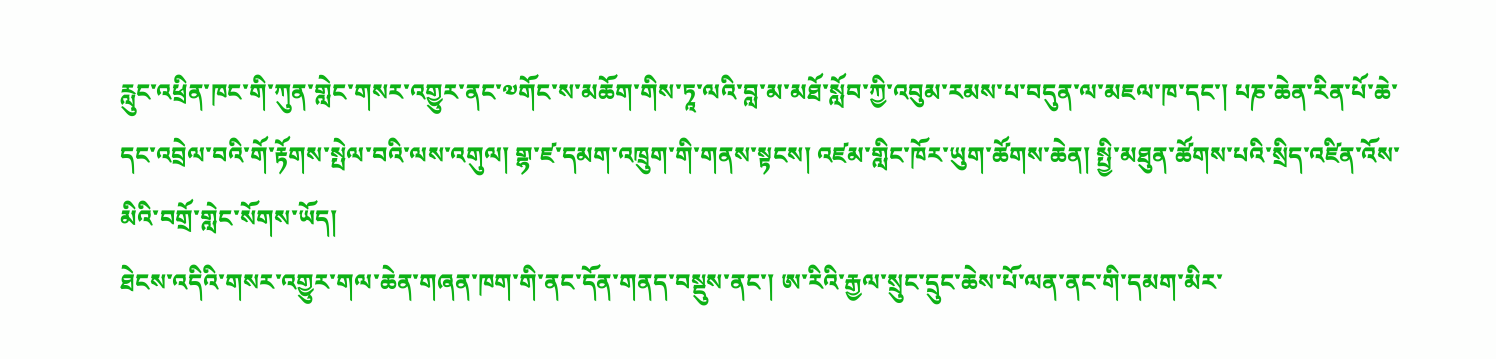རླུང་འཕྲིན་ཁང་གི་ཀུན་གླེང་གསར་འགྱུར་ནང་༧གོང་ས་མཆོག་གིས་ཏཱ་ལའི་བླ་མ་མཐོ་སློབ་ཀྱི་འབུམ་རམས་པ་བདུན་ལ་མཇལ་ཁ་དང་། པཎ་ཆེན་རིན་པོ་ཆེ་དང་འབྲེལ་བའི་གོ་རྟོགས་སྤེལ་བའི་ལས་འགུལ། གྷ་ཛ་དམག་འཁྲུག་གི་གནས་སྟངས། འཛམ་གླིང་ཁོར་ཡུག་ཚོགས་ཆེན། སྤྱི་མཐུན་ཚོགས་པའི་སྲིད་འཛིན་འོས་མིའི་བགྲོ་གླེང་སོགས་ཡོད།
ཐེངས་འདིའི་གསར་འགྱུར་གལ་ཆེན་གཞན་ཁག་གི་ནང་དོན་གནད་བསྡུས་ནང་། ཨ་རིའི་རྒྱལ་སྲུང་དྲུང་ཆེས་པོ་ལན་ནང་གི་དམག་མིར་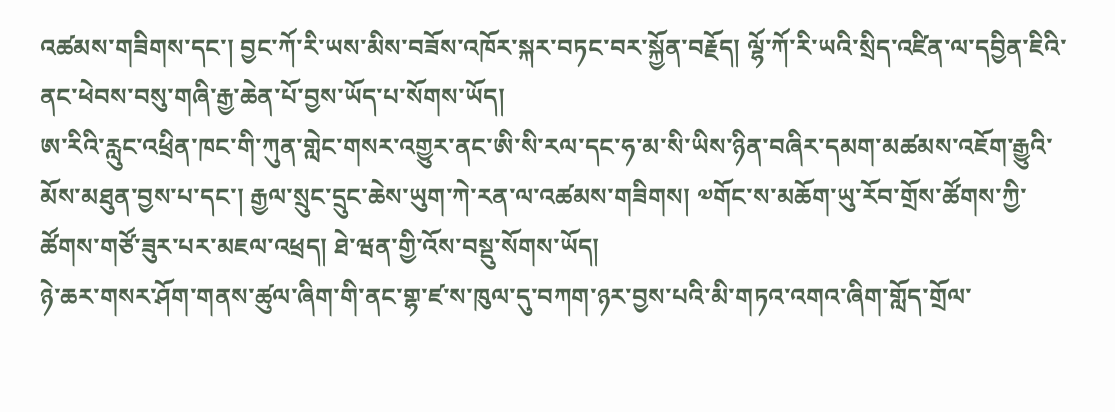འཚམས་གཟིགས་དང་། བྱང་ཀོ་རི་ཡས་མིས་བཟོས་འཁོར་སྐར་བཏང་བར་སྐྱོན་བརྗོད། ལྷོ་ཀོ་རི་ཡའི་སྲིད་འཛིན་ལ་དབྱིན་ཇིའི་ནང་ཕེབས་བསུ་གཞི་རྒྱ་ཆེན་པོ་བྱས་ཡོད་པ་སོགས་ཡོད།
ཨ་རིའི་རླུང་འཕྲིན་ཁང་གི་ཀུན་གླེང་གསར་འགྱུར་ནང་ཨི་སི་རལ་དང་ཧ་མ་སི་ཡིས་ཉིན་བཞིར་དམག་མཚམས་འཇོག་རྒྱུའི་མོས་མཐུན་བྱས་པ་དང་། རྒྱལ་སྲུང་དྲུང་ཆེས་ཡུག་ཀེ་རན་ལ་འཚམས་གཟིགས། ༧གོང་ས་མཆོག་ཡུ་རོབ་གྲོས་ཚོགས་ཀྱི་ཚོགས་གཙོ་ཟུར་པར་མཇལ་འཕྲད། ཐེ་ཝན་གྱི་འོས་བསྡུ་སོགས་ཡོད།
ཉེ་ཆར་གསར་ཤོག་གནས་ཚུལ་ཞིག་གི་ནང་གྷ་ཛ་ས་ཁུལ་དུ་བཀག་ཉར་བྱས་པའི་མི་གཏའ་འགའ་ཞིག་གློད་གྲོལ་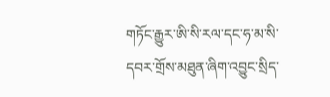གཏོང་རྒྱུར་ཨི་སི་རལ་དང་ཧ་མ་སི་དབར་གྲོས་མཐུན་ཞིག་འབྱུང་སྲིད་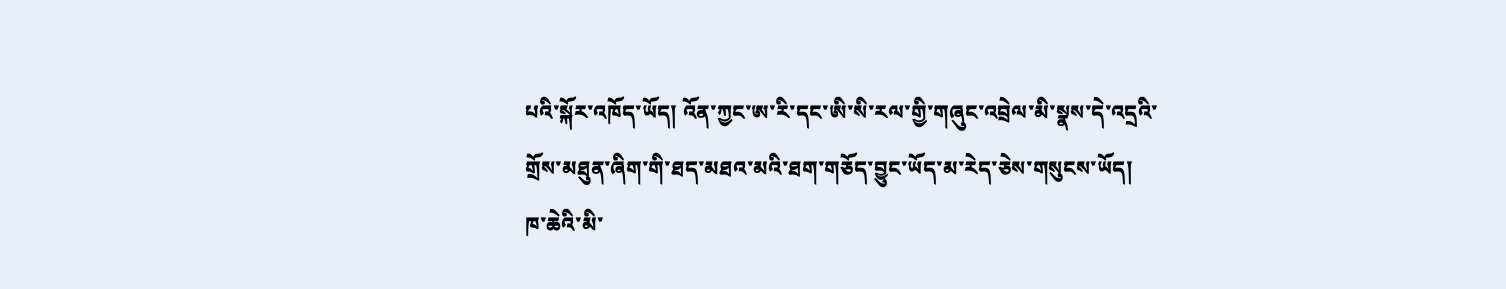པའི་སྐོར་འཁོད་ཡོད། འོན་ཀྱང་ཨ་རི་དང་ཨི་སི་རལ་གྱི་གཞུང་འབྲེལ་མི་སྣས་དེ་འདྲའི་གྲོས་མཐུན་ཞིག་གི་ཐད་མཐའ་མའི་ཐག་གཅོད་བྱུང་ཡོད་མ་རེད་ཅེས་གསུངས་ཡོད།
ཁ་ཆེའི་མི་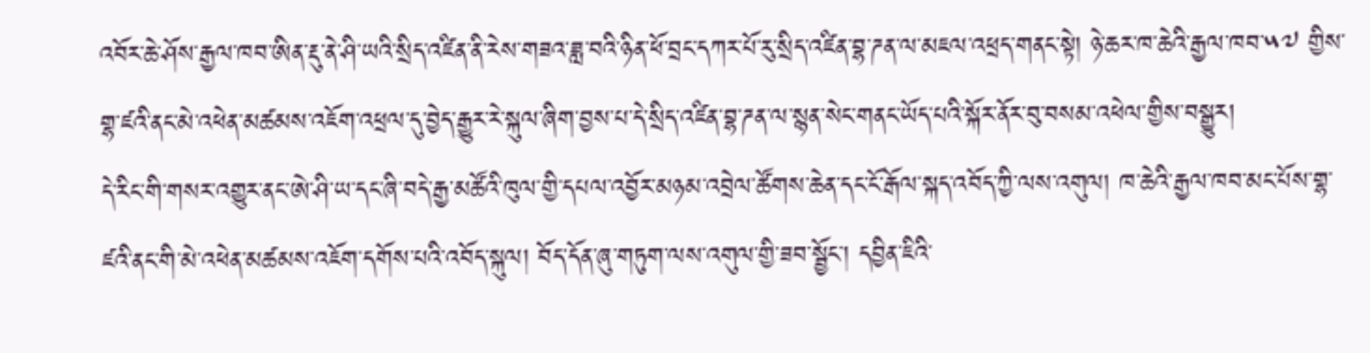འབོར་ཆེ་ཤོས་རྒྱལ་ཁབ་ཨིན་རྡུ་ནེ་ཤི་ཡའི་སྲིད་འཛིན་ནི་རེས་གཟའ་ཟླ་བའི་ཉིན་ཕོ་བྲང་དཀར་པོ་རུ་སྲིད་འཛིན་བྷ་ཌན་ལ་མཇལ་འཕྲད་གནང་སྟེ། ཉེ་ཆར་ཁ་ཆེའི་རྒྱལ་ཁབ་༥༧ གྱིས་གྷ་ཛའི་ནང་མེ་འཕེན་མཚམས་འཇོག་འཕྲལ་དུ་བྱེད་རྒྱུར་རེ་སྐུལ་ཞིག་བྱས་པ་དེ་སྲིད་འཛིན་བྷ་ཌན་ལ་སྙན་སེང་གནང་ཡོད་པའི་སྐོར་ནོར་བུ་བསམ་འཕེལ་གྱིས་བསྒྱུར།
དེ་རིང་གི་གསར་འགྱུར་ནང་ཨེ་ཤི་ཡ་དང་ཞི་བདེ་རྒྱ་མཚོའི་ཁུལ་གྱི་དཔལ་འབྱོར་མཉམ་འབྲེལ་ཚོགས་ཆེན་དང་ངོ་རྒོལ་སྐད་འབོད་ཀྱི་ལས་འགུལ། ཁ་ཆེའི་རྒྱལ་ཁབ་མང་པོས་གྷ་ཛའི་ནང་གི་མེ་འཕེན་མཚམས་འཇོག་དགོས་པའི་འབོད་སྐུལ། བོད་དོན་ཞུ་གཏུག་ལས་འགུལ་གྱི་ཟབ་སྦྱོང་། དབྱིན་ཇིའི་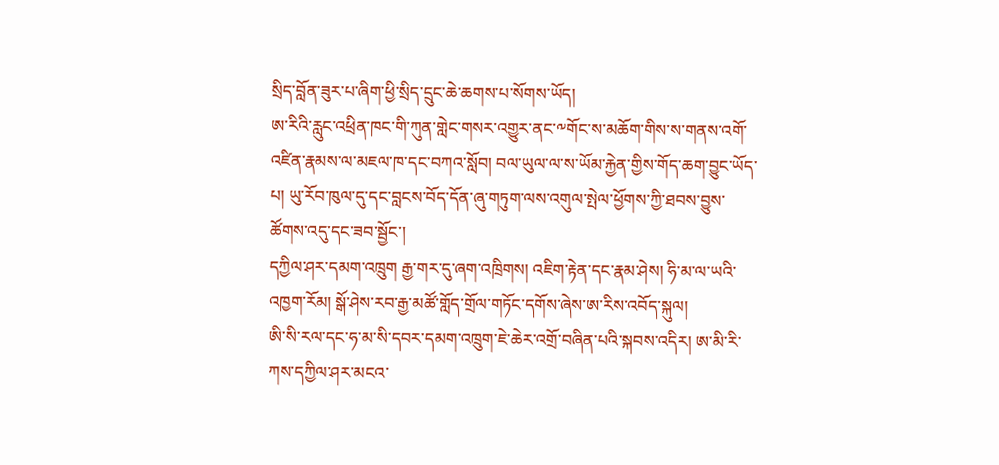སྲིད་བློན་ཟུར་པ་ཞིག་ཕྱི་སྲིད་དྲུང་ཆེ་ཆགས་པ་སོགས་ཡོད།
ཨ་རིའི་རླུང་འཕྲིན་ཁང་གི་ཀུན་གླེང་གསར་འགྱུར་ནང་༸གོང་ས་མཆོག་གིས་ས་གནས་འགོ་འཛིན་རྣམས་ལ་མཇལ་ཁ་དང་བཀའ་སློབ། བལ་ཡུལ་ལ་ས་ཡོམ་རྐྱེན་གྱིས་གོད་ཆག་བྱུང་ཡོད་པ། ཡུ་རོབ་ཁུལ་དུ་དང་བླངས་བོད་དོན་ཞུ་གཏུག་ལས་འགུལ་སྤེལ་ཕྱོགས་ཀྱི་ཐབས་བྱུས་ཚོགས་འདུ་དང་ཟབ་སྦྱོང་།
དཀྱིལ་ཤར་དམག་འཁྲུག རྒྱ་གར་དུ་ཞག་འཁྲིགས། འཇིག་རྟེན་དང་རྣམ་ཤེས། ཧི་མ་ལ་ཡའི་འཁྱག་རོམ། སྒོ་ཤེས་རབ་རྒྱ་མཚོ་གློད་གྲོལ་གཏོང་དགོས་ཞེས་ཨ་རིས་འབོད་སྐུལ།
ཨི་སི་རལ་དང་ཧ་མ་སི་དབར་དམག་འཁྲུག་ཇེ་ཆེར་འགྲོ་བཞིན་པའི་སྐབས་འདིར། ཨ་མི་རི་ཀས་དཀྱིལ་ཤར་མངའ་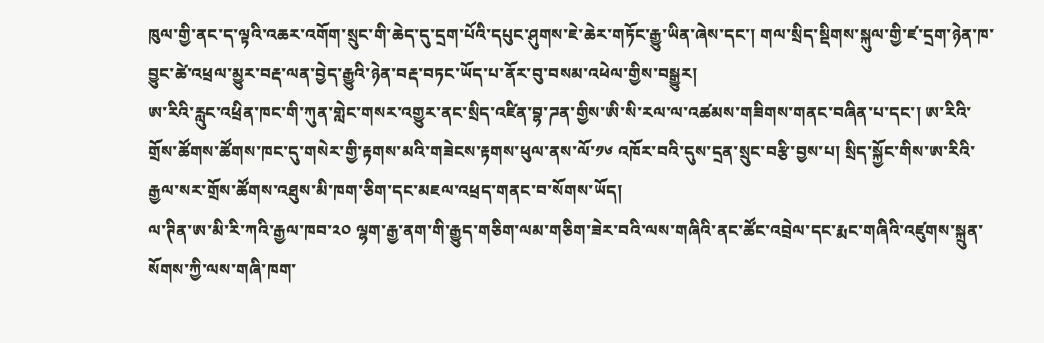ཁུལ་གྱི་ནང་ད་ལྟའི་འཆར་འགོག་སྲུང་གི་ཆེད་དུ་དྲག་པོའི་དཔུང་ཤུགས་ཇེ་ཆེར་གཏོང་རྒྱུ་ཡིན་ཞེས་དང་། གལ་སྲིད་སྡིགས་སྐུལ་གྱི་ཛ་དྲག་ཉེན་ཁ་བྱུང་ཚེ་འཕྲལ་མྱུར་བརྡ་ལན་བྱེད་རྒྱུའི་ཉེན་བརྡ་བཏང་ཡོད་པ་ནོར་བུ་བསམ་འཕེལ་གྱིས་བསྒྱུར།
ཨ་རིའི་རླུང་འཕྲིན་ཁང་གི་ཀུན་གླེང་གསར་འགྱུར་ནང་སྲིད་འཛིན་བྷ་ཌན་གྱིས་ཨི་སི་རལ་ལ་འཚམས་གཟིགས་གནང་བཞིན་པ་དང་། ཨ་རིའི་གྲོས་ཚོགས་ཚོགས་ཁང་དུ་གསེར་གྱི་རྟགས་མའི་གཟེངས་རྟགས་ཕུལ་ནས་ལོ་༡༦ འཁོར་བའི་དུས་དྲན་སྲུང་བརྩི་བྱས་པ། སྲིད་སྐྱོང་གིས་ཨ་རིའི་རྒྱལ་སར་གྲོས་ཚོགས་འཐུས་མི་ཁག་ཅིག་དང་མཇལ་འཕྲད་གནང་བ་སོགས་ཡོད།
ལ་ཊིན་ཨ་མི་རི་ཀའི་རྒྱལ་ཁབ་༢༠ ལྷག་རྒྱ་ནག་གི་རྒྱུད་གཅིག་ལམ་གཅིག་ཟེར་བའི་ལས་གཞིའི་ནང་ཚོང་འབྲེལ་དང་རྨང་གཞིའི་འཛུགས་སྐྲུན་སོགས་ཀྱི་ལས་གཞི་ཁག་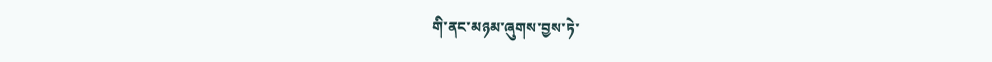གི་ནང་མཉམ་ཞུགས་བྱས་ཏེ་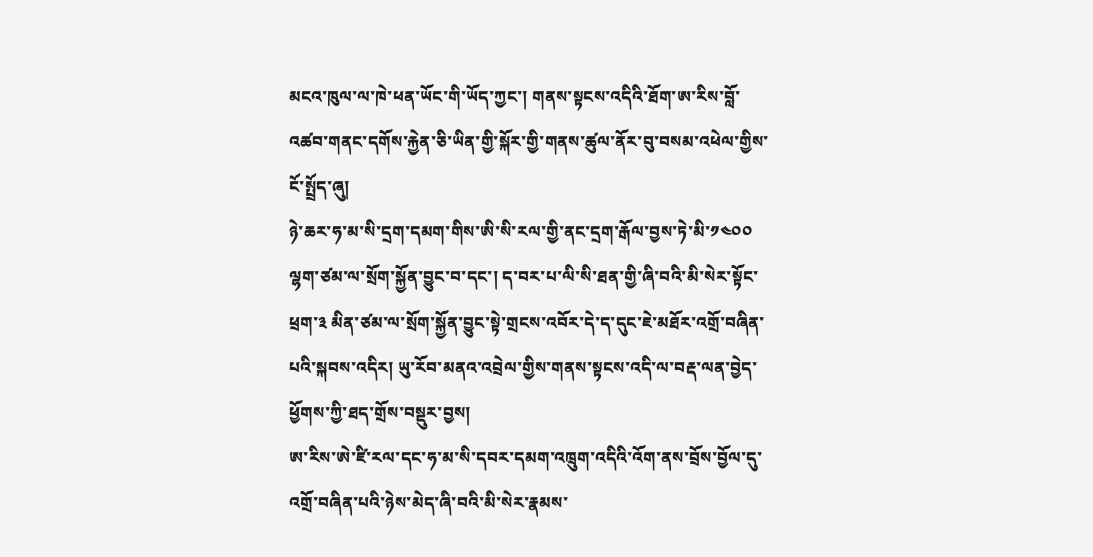མངའ་ཁུལ་ལ་ཁེ་ཕན་ཡོང་གི་ཡོད་ཀྱང་། གནས་སྟངས་འདིའི་ཐོག་ཨ་རིས་བློ་འཚབ་གནང་དགོས་རྐྱེན་ཅི་ཡིན་གྱི་སྐོར་གྱི་གནས་ཚུལ་ནོར་བུ་བསམ་འཕེལ་གྱིས་ངོ་སྤྲོད་ཞུ།
ཉེ་ཆར་ཧ་མ་སི་དྲག་དམག་གིས་ཨི་སི་རལ་གྱི་ནང་དྲག་རྒོལ་བྱས་ཏེ་མི་༡༤༠༠ ལྷག་ཙམ་ལ་སྲོག་སྐྱོན་བྱུང་བ་དང་། ད་བར་པ་ལི་སི་ཐན་གྱི་ཞི་བའི་མི་སེར་སྟོང་ཕྲག་༣ མིན་ཙམ་ལ་སྲོག་སྐྱོན་བྱུང་སྟེ་གྲངས་འབོར་དེ་ད་དུང་ཇེ་མཐོར་འགྲོ་བཞིན་པའི་སྐབས་འདིར། ཡུ་རོབ་མནའ་འབྲེལ་གྱིས་གནས་སྟངས་འདི་ལ་བརྡ་ལན་བྱེད་ཕྱོགས་ཀྱི་ཐད་གྲོས་བསྡུར་བྱས།
ཨ་རིས་ཨེ་ཛི་རལ་དང་ཧ་མ་སི་དབར་དམག་འཁྲུག་འདིའི་འོག་ནས་བྲོས་བྱོལ་དུ་འགྲོ་བཞིན་པའི་ཉེས་མེད་ཞི་བའི་མི་སེར་རྣམས་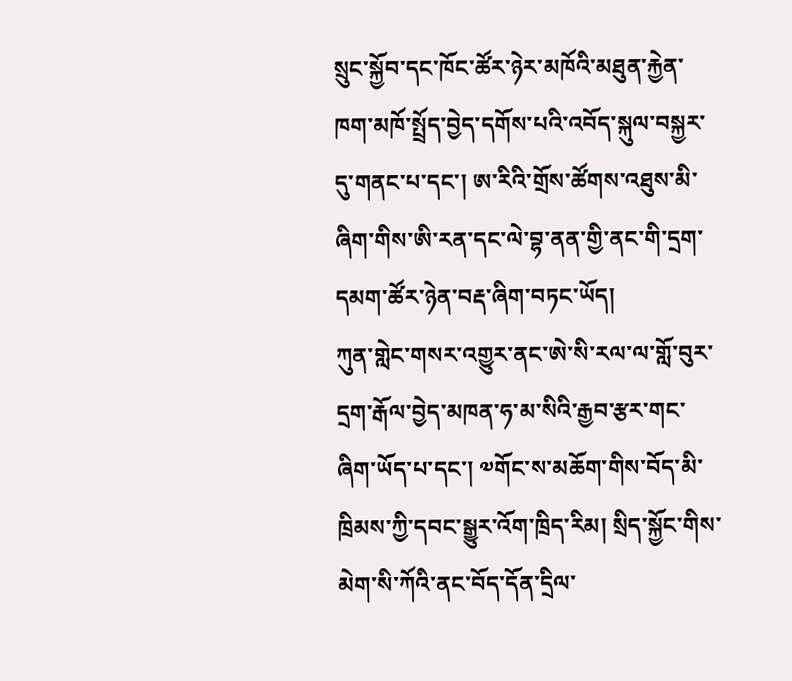སྲུང་སྐྱོབ་དང་ཁོང་ཚོར་ཉེར་མཁོའི་མཐུན་རྐྱེན་ཁག་མཁོ་སྤྲོད་བྱེད་དགོས་པའི་འབོད་སྐུལ་བསྐྱར་དུ་གནང་པ་དང་། ཨ་རིའི་གྲོས་ཚོགས་འཐུས་མི་ཞིག་གིས་ཨི་རན་དང་ལེ་བྷ་ནན་གྱི་ནང་གི་དྲག་དམག་ཚོར་ཉེན་བརྡ་ཞིག་བཏང་ཡོད།
ཀུན་གླེང་གསར་འགྱུར་ནང་ཨེ་སི་རལ་ལ་གློ་བུར་དྲག་རྒོལ་བྱེད་མཁན་ཧ་མ་སིའི་རྒྱབ་རྩར་གང་ཞིག་ཡོད་པ་དང་། ༧གོང་ས་མཆོག་གིས་བོད་མི་ཁྲིམས་ཀྱི་དབང་སྒྱུར་འོག་ཁྲིད་རིམ། སྲིད་སྐྱོང་གིས་མེག་སི་ཀོའི་ནང་བོད་དོན་དྲིལ་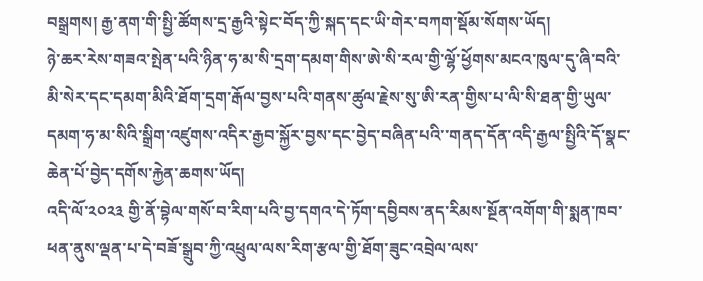བསྒྲགས། རྒྱ་ནག་གི་སྤྱི་ཚོགས་དྲ་རྒྱའི་སྟེང་བོད་ཀྱི་སྐད་དང་ཡི་གེར་བཀག་སྡོམ་སོགས་ཡོད།
ཉེ་ཆར་རེས་གཟའ་སྤེན་པའི་ཉིན་ཧ་མ་སི་དྲག་དམག་གིས་ཨེ་སི་རལ་གྱི་ལྷོ་ཕྱོགས་མངའ་ཁུལ་དུ་ཞི་བའི་མི་སེར་དང་དམག་མིའི་ཐོག་དྲག་རྒོལ་བྱས་པའི་གནས་ཚུལ་རྗེས་སུ་ཨི་རན་གྱིས་པ་ལི་སི་ཐན་གྱི་ཡུལ་དམག་ཧ་མ་སིའི་སྒྲིག་འཛུགས་འདིར་རྒྱབ་སྐྱོར་བྱས་དང་བྱེད་བཞིན་པའི་་གནད་དོན་འདི་རྒྱལ་སྤྱིའི་དོ་སྣང་ཆེན་པོ་བྱེད་དགོས་རྐྱེན་ཆགས་ཡོད།
འདི་ལོ་༢༠༢༣ གྱི་ནོ་བྷེལ་གསོ་བ་རིག་པའི་བྱ་དགའ་དེ་ཏོག་དབྱིབས་ནད་རིམས་སྔོན་འགོག་གི་སྨན་ཁབ་ཕན་ནུས་ལྡན་པ་དེ་བཟོ་སྒྲུབ་ཀྱི་འཕྲུལ་ལས་རིག་རྩལ་གྱི་ཐོག་ཟུང་འབྲེལ་ལས་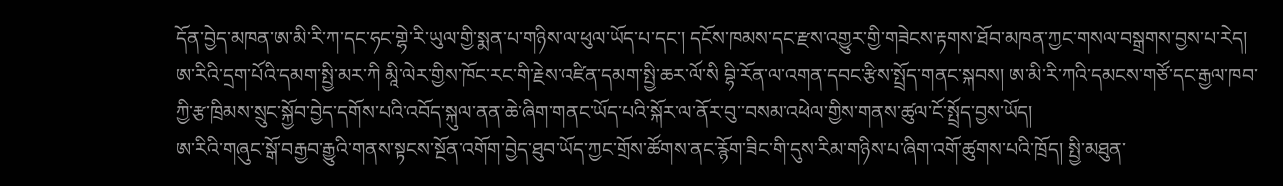དོན་བྱེད་མཁན་ཨ་མི་རི་ཀ་དང་ཧང་གྷེ་རི་ཡུལ་གྱི་སྨན་པ་གཉིས་ལ་ཕུལ་ཡོད་པ་དང་། དངོས་ཁམས་དང་རྫས་འགྱུར་གྱི་གཟེངས་རྟགས་ཐོབ་མཁན་ཀྱང་གསལ་བསྒྲགས་བྱས་པ་རེད།
ཨ་རིའི་དྲག་པོའི་དམག་སྤྱི་མར་ཀི མཱི་ལེར་གྱིས་ཁོང་རང་གི་རྗེས་འཛིན་དམག་སྤྱི་ཆར་ལོ་སི བྷི་རོན་ལ་འགན་དབང་རྩིས་སྤྲོད་གནང་སྐབས། ཨ་མི་རི་ཀའི་དམངས་གཙོ་དང་རྒྱལ་ཁབ་ཀྱི་རྩ་ཁྲིམས་སྲུང་སྐྱོབ་བྱེད་དགོས་པའི་འབོད་སྐུལ་ནན་ཆེ་ཞིག་གནང་ཡོད་པའི་སྐོར་ལ་ནོར་བུ་་བསམ་འཕེལ་གྱིས་གནས་ཚུལ་ངོ་སྤྲོད་བྱས་ཡོད།
ཨ་རིའི་གཞུང་སྒོ་བརྒྱབ་རྒྱུའི་གནས་སྟངས་སྔོན་འགོག་བྱེད་ཐུབ་ཡོད་ཀྱང་གྲོས་ཚོགས་ནང་རྙོག་ཟིང་གི་དུས་རིམ་གཉིས་པ་ཞིག་འགོ་ཚུགས་པའི་ཁྲོད། སྤྱི་མཐུན་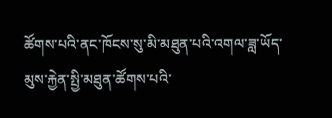ཚོགས་པའི་ནང་ཁོངས་སུ་མི་མཐུན་པའི་འགལ་ཟླ་ཡོད་མུས་རྐྱེན་སྤྱི་མཐུན་ཚོགས་པའི་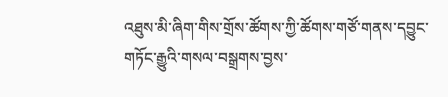འཐུས་མི་ཞིག་གིས་གྲོས་ཚོགས་ཀྱི་ཚོགས་གཙོ་གནས་དབྱུང་གཏོང་རྒྱུའི་གསལ་བསྒྲགས་བྱས་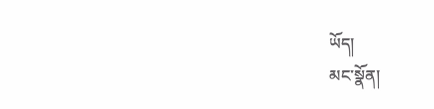ཡོད།
མང་སྣོན།